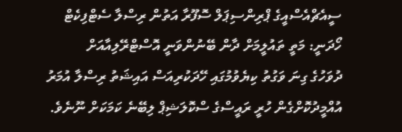ސީއެޗްއެސްއީގެ ޕްރިންސިޕަލް ސޮފޫރާ އަތުން ރިސްލާ ސެޓްފިކެޓް ހޯދަނީ: މަތީ ތައުލީމަށް ދާން ބޭނުންވަނީ އޮސްޓްރޭލިއާއަށް
ދުވަހުގެ ގިނަ ވަގުތު ކިޔެވުމުގައި ހޭދަކުރިއަސް އައިޝަތު ރިސްލާ އުމަރު އުއްމީދުކޮށްގެން ހުރީ ރައީސްގެ ސްކޮލަޝިޕް ލިބޭނެ ކަމަކަށް ނޫނެވެ.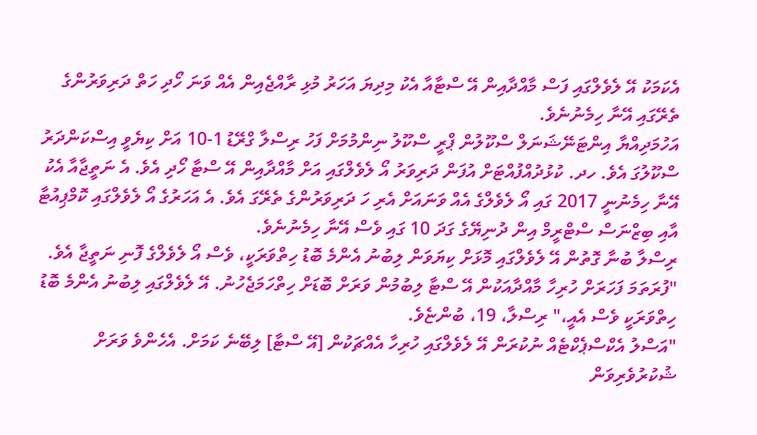އެކަމަކު އޭ ލެވެލްގައި ފަސް މާއްދާއިން އޭ ސްޓާއާ އެކު މިދިޔަ އަހަރު މުޅި ރާއްޖެއިން އެއް ވަނަ ހޯދި ހަތް ދަރިވަރުންގެ ތެރޭގައި އޭނާ ހިމެނުނެވެ.
އަހުމަދިއްޔާ އިންޓަނޭޝަނަލް ސްކޫލުން ޕްރީ ސްކޫލު ނިންމުމަށް ފަހު ރިސްލާ ގްރޭޑު 1-10 އަށް ކިޔެވީ އިސްކަންދަރު ސްކޫލުގަ އެވެ. ހދ. ކުޅުދުއްފުއްޓަށް އުފަން ދަރިވަރު އޯ ލެވެލްގައި އަށް މާއްދާއިން އޭ ސްޓާ ހޯދި އެވެ. އެ ނަތީޖާއާ އެކު އޭނާ ހިމެނުނީ 2017 ގައި އޯ ލެވެލްގެ އެއް ވަނައަށް އެރި ހަ ދަރިވަރުންގެ ތެރޭގަ އެވެ. އެ އަހަރުގެ އޯ ލެވެލްގައި ކޮމްޕިއުޓާ އާއި ބިޒްނަސް ސްޓްރީމް އިން ދުނިޔޭގެ ގަދަ 10 ގައި ވެސް އޭނާ ހިމެނުނެވެ.
ރިސްލާ ބުނާ ގޮތުން އޭ ލެވެލްގައި މޮޅަށް ކިޔަވަން ލިބުނު އެންމެ ބޮޑު ހިތްވަރަކީ، ވެސް އޯ ލެވެލްގެ ފޮނި ނަތީޖާ އެވެ.
"ފުރަތަމަ ފަހަރަށް ހުރިހާ މާއްދާއަކުން އޭ ސްޓާ ލިބުމުން ވަރަށް ބޮޑަށް ހިތްހަމަޖެހުނު. އޭ ލެވެލްގައި ލިބުނު އެންމެ ބޮޑު ހިތްވަރަކީ ވެސް އެއީ،" ރިސްލާ، 19، ބުންޏެވެ.
"އަސްލު އެކްސްޕެކްޓެއް ނުކުރަން އޭ ލެވެލްގައި ހުރިހާ އެއްޗަކުން [އޭ ސްޓާ] ލިބޭނެ ކަމަށް. އެހެންވެ ވަރަށް ޝުކުރުވެރިވަން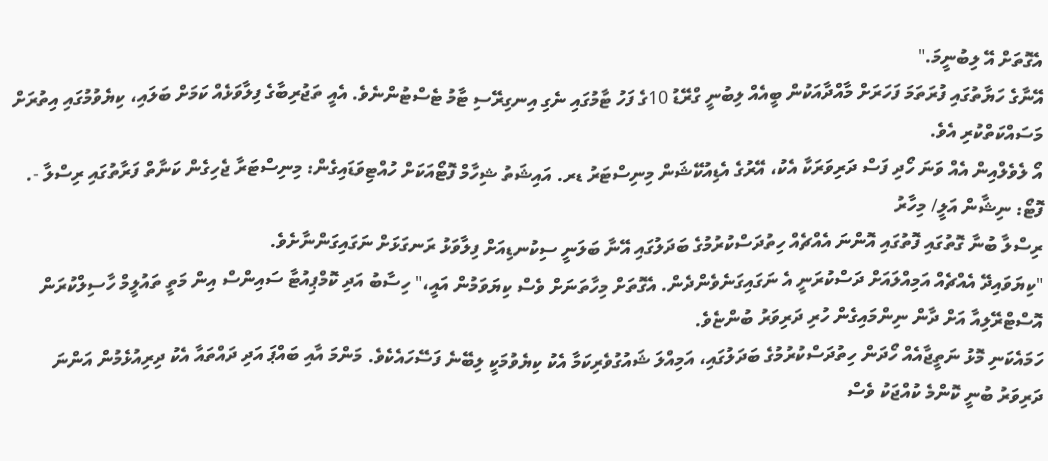އެގޮތަށް އޭ ލިބުނީމަ."
އޭނާގެ ހަޔާތުގައި ފުރަތަމަ ފަހަރަށް މާއްދާއަކުން ބީއެއް ލިބުނީ ގްރޭޑު 10ގެ ފަހު ޓާމުގައި ނެގި އިނގިރޭސި ޓާމު ޓެސްޓުންނެވެ. އެއީ ތަޖުރިބާގެ ފިލާވަޅެއް ކަމަށް ބަލައި، ކިޔެވުމުގައި އިތުރަށް މަސައްކަތްކުރި އެވެ.
އޯ ލެވެލްއިން އެއް ވަނަ ހޯދި ފަސް ދަރިވަރަކާ އެކު، އޭރުގެ އެޑިއުކޭޝަން މިނިސްޓަރު ޑރ. އައިޝަތު ޝިހާމް ފޮޓޯއަކަށް ހުއްޓިވަޑައިގެން: މިނިސްޓަރާ ޖެހިގެން ކަނާތް ފަރާތުގައި ރިސްލާ -. ފޮޓޯ: ނިޝާން އަލީ/ މިހާރު
ރިސްލާ ބުނާ ގޮތުގައި ފޮތުގައި އޮންނަ އެއްޗެއް ހިތުދަސްކުރުމުގެ ބަދަލުގައި އޭނާ ބަލަނީ ސިކުނޑިއަށް ފިލާވަޅު ރަނގަޅަށް ނަގައިގަންނާށެވެ.
"ކިޔަވައިދޭ އެއްޗެއް އަމިއްލައަށް ދަސްކުރަނީ އެ ނަގައިގަނެވެންދެން. އެގޮތަށް މިހާތަނަށް ވެސް ކިޔަވަމުން އައީ،" ހިސާބު އަދި ކޮމްޕިއުޓާ ސައިންސް އިން މަތީ ތައުލީމް ހާސިލްކުރަން އޮސްޓްރޭލިއާ އަށް ދާން ނިންމައިގެން ހުރި ދަރިވަރު ބުންޏެވެ.
ހަމައެކަނި މޮޅު ނަތީޖާއެއް ހޯދަން ހިތުދަސްކުރުމުގެ ބަދަލުގައި، އަމިއްލަ ޝައުގުވެރިކަމާ އެކު ކިޔެވުމަކީ ލިބޭނެ ފަސޭހައެކެވެ. މަންމަ އާއި ބައްޕަ އަދި ދައްތައާ އެކު ދިރިއުޅެމުން އަންނަ ދަރިވަރު ބުނީ ކޮންމެ ކުއްޖަކު ވެސް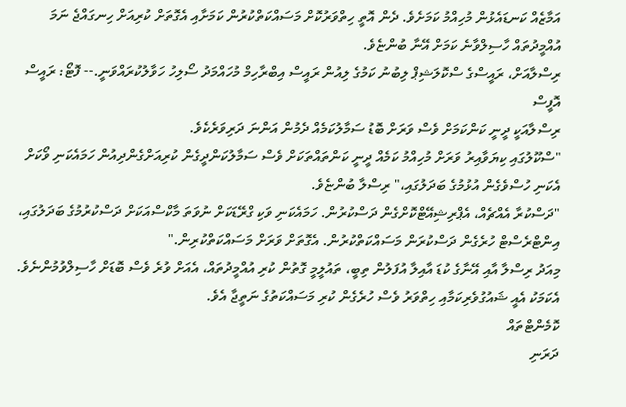އަމާޒެއް ކަނޑައެޅުން މުހިއްމު ކަމަށެވެ. ދެން އޮތީ ހިތްވަރުކޮށް މަސައްކަތްކުރުން ކަމަށާއި އެގޮތަށް ކުރިއަށް ހިނގައްޖެ ނަމަ އުއްމީދުތައް ހާސިލްވާނެ ކަމަށް އޭނާ ބުންޏެވެ.
ރިސްލާއަށް، ރައީސްގެ ސްކޮލަޝިޕް ލިބުނު ކަމުގެ ލިއުން ރައީސް އިބްރާހިމް މުހައްމަދު ސޯލިހު ހަވާލުކުރައްވަނީ.-- ފޮޓޯ: ރައީސް އޮފީސް
ރިސްލާއަކީ ދީނީ ކަންކަމަށް ވެސް ވަރަށް ބޮޑު ސަމާލުކަމެއް ދެމުން އަންނަ ދަރިވަރެކެވެ.
"ސްކޫލުގައި ކިޔަވާއިރު ވަރަށް މުހިއްމު ކަމެއް ދީނީ ކަންތައްތަކަށް ވެސް ސަމާލުކަންދީގެން ކުރިއަށްގެންދިއުން ހަމައެކަނި ވޯކަށް އެކަނި ހުސްވެގެން އުޅުމުގެ ބަދަލުގައި،" ރިސްލާ ބުންޏެވެ.
"ދަސްކުރާ އެއްޗެއް، އެޕްރިޝިއޭޓްކޮށްގެން ދަސްކުރުން. ހަމައެކަނި ވަކި ގްރޭޑަކަށް ނުވަތަ މާކްސްއަކަށް ދަސްކުރުމުގެ ބަދަލުގައި، އިންޓްރެސްޓް ހުރެގެން ދަސްކުރަން މަސައްކަތްކުރުން. އެގޮތަށް ވަރަށް މަސައްކަތްކުރިން."
މިއަދު ރިސްލާ އާއި އޭނާގެ ކުޑަ އާއިލާ އުފަލުން ތިބީ، ތައުލީމީ ގޮތުން ކުރި އުއްމީދުތައް، އެއަށް ވުރެ ވެސް ބޮޑަށް ހާސިލްވުމުންނެވެ. އެކަމަކު އެއީ ޝައުގުވެރިކަމާއި ހިތްވަރު ވެސް ހުރެގެން ކުރި މަސައްކަތުގެ ނަތީޖާ އެވެ.
ކޮމެންޓްތައް
ދަރަނި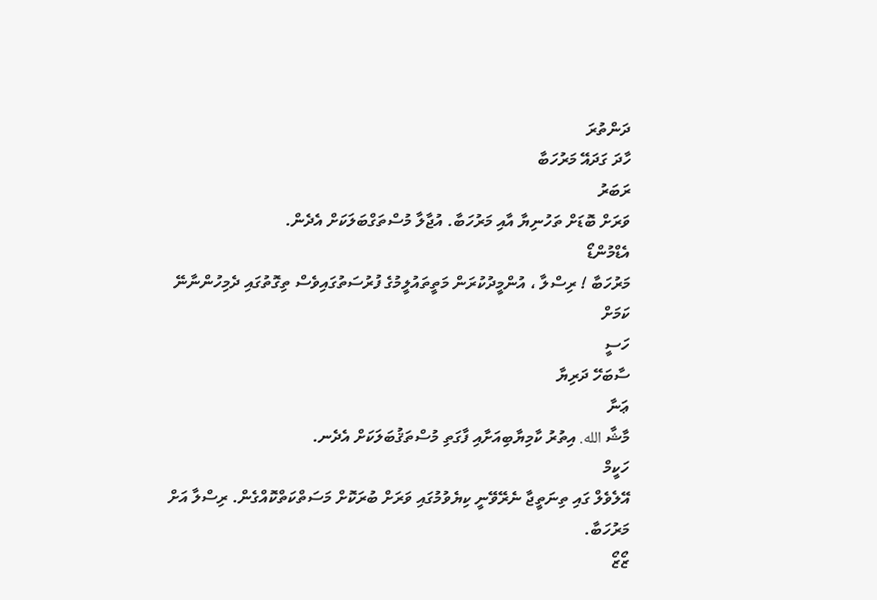ދަންތުރަ
ހާދަ ގަދައޭ މަރުހަބާ
ރަބަރު
ވަރަށް ބޮޑަށް ތަހުނިޔާ އާއި މަރުހަބާ. އުޖާލާ މުސްތަގްބަލަކަށް އެދެން.
އެޑްމުންޑޯ
މަރުހަބާ ! ރިސްލާ ، އުންމީދުކުރަން މަތީތައުލީމުގެ ފުރުސަތުގައިވެސް ތިގޮތުގައި ދެމިހުންނާނޭ ކަމަށް
ހަސީ
ސާބަހޭ ދަރިޔާ
ޢަނާ
މާޝާ الله. އިތުރު ކާމިޔާބިއަށާއި ފާގަތި މުސްތަޤުބަލަކަށް އެދެނ.
ހަކީމް
އޭލެވެލް ގައި ތިނަތީޖާ ނެރޭވޭނީ ކިޔެވުމުގައި ވަރަށް ބުރަކޮށް މަސަތްކަތްކޮއްގެން. ރިސްލާ އަށް މަރުހަބާ.
ޒޯޒޯ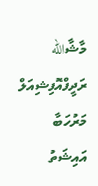މާޝާالله
ރަދީފްއޮފިޝިއަލް
މަރުހަބާ އައިޝަތު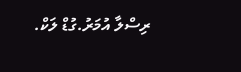ރިސްލާ އުމަރު.ގުޑް ލަކް.